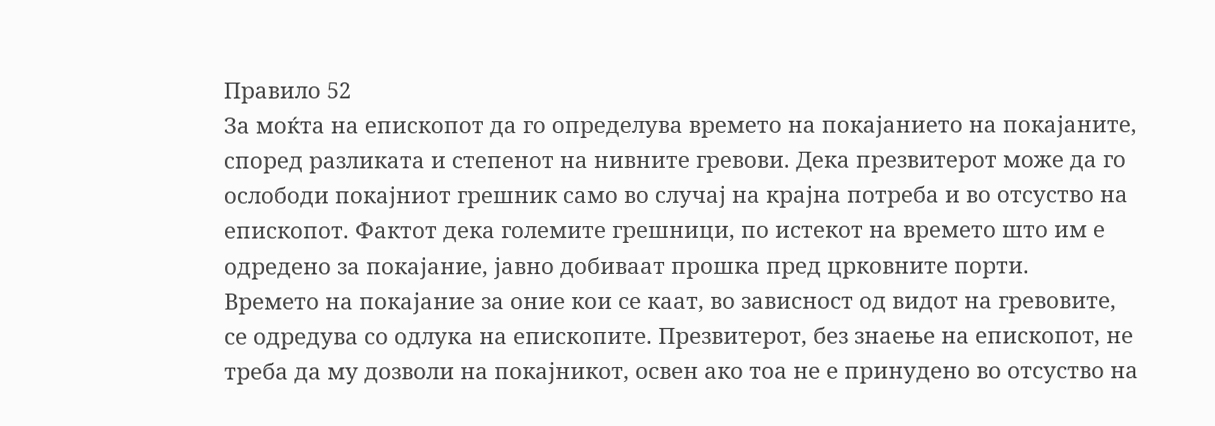Правило 52
За моќта на епископот да го определува времето на покајанието на покајаните, според разликата и степенот на нивните гревови. Дека презвитерот може да го ослободи покајниот грешник само во случај на крајна потреба и во отсуство на епископот. Фактот дека големите грешници, по истекот на времето што им е одредено за покајание, јавно добиваат прошка пред црковните порти.
Времето на покајание за оние кои се каат, во зависност од видот на гревовите, се одредува со одлука на епископите. Презвитерот, без знаење на епископот, не треба да му дозволи на покајникот, освен ако тоа не е принудено во отсуство на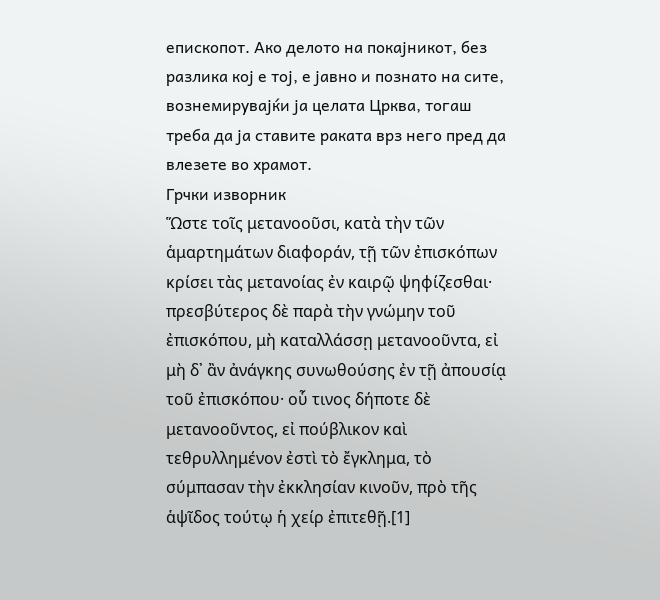епископот. Ако делото на покајникот, без разлика кој е тој, е јавно и познато на сите, вознемирувајќи ја целата Црква, тогаш треба да ја ставите раката врз него пред да влезете во храмот.
Грчки изворник
Ὥστε τοῖς μετανοοῦσι, κατὰ τὴν τῶν ἁμαρτημάτων διαφοράν, τῇ τῶν ἐπισκόπων κρίσει τὰς μετανοίας ἐν καιρῷ ψηφίζεσθαι· πρεσβύτερος δὲ παρὰ τὴν γνώμην τοῦ ἐπισκόπου, μὴ καταλλάσσῃ μετανοοῦντα, εἰ μὴ δ᾽ ἂν ἀνάγκης συνωθούσης ἐν τῇ ἀπουσίᾳ τοῦ ἐπισκόπου· οὗ τινος δήποτε δὲ μετανοοῦντος, εἰ πούβλικον καὶ τεθρυλλημένον ἐστὶ τὸ ἔγκλημα, τὸ σύμπασαν τὴν ἐκκλησίαν κινοῦν, πρὸ τῆς ἁψῖδος τούτῳ ἡ χείρ ἐπιτεθῇ.[1]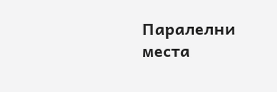Паралелни места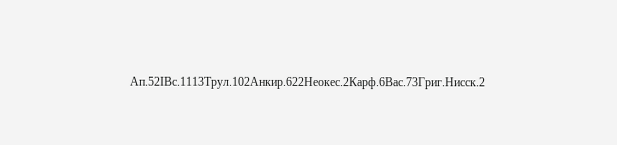Ап.52IВс.1113Трул.102Анкир.622Неокес.2Карф.6Вас.73Григ.Нисск.2